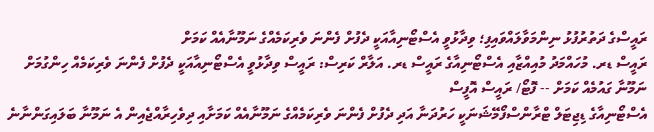ރައީސްގެ ދަތުރުފުޅު ނިންމަވާލައްވައިފި؛ ވިދާޅުވީ އެސްޓޯނިއާއަކީ ދެފުށް ފެންނަ ވެރިކަމެއްގެ ނަމޫނާއެއް ކަމަށް
ރައީސް ޑރ. މުހައްމަދު މުއިއްޒާއި އެސްޓޯނިއާގެ ރައީސް ޑރ. އަލާރް ކަރިސް: ރައީސް ވިދާޅުވީ އެސްޓޯނިއާއަކީ ދެފުށް ފެންނަ ވެރިކަމެއް ހިންގުމަށް ނަމޫނާ ގައުމެއް ކަމަށް -- ފޮޓޯ/ ރައީސް އޮފީސް
އެސްޓޯނިއާގެ ޑިޖިޓަލް ޓްރާންސްފޯމޭޝަނަކީ ހަރުދަނާ އަދި ދެފުށް ފެންނަ ވެރިކަމެއްގެ ނަމޫނާއެއް ކަމަށާއި ދިވެހިރާއްޖެއިން އެ ނަމޫނާ ބަލައިގަންނާނެ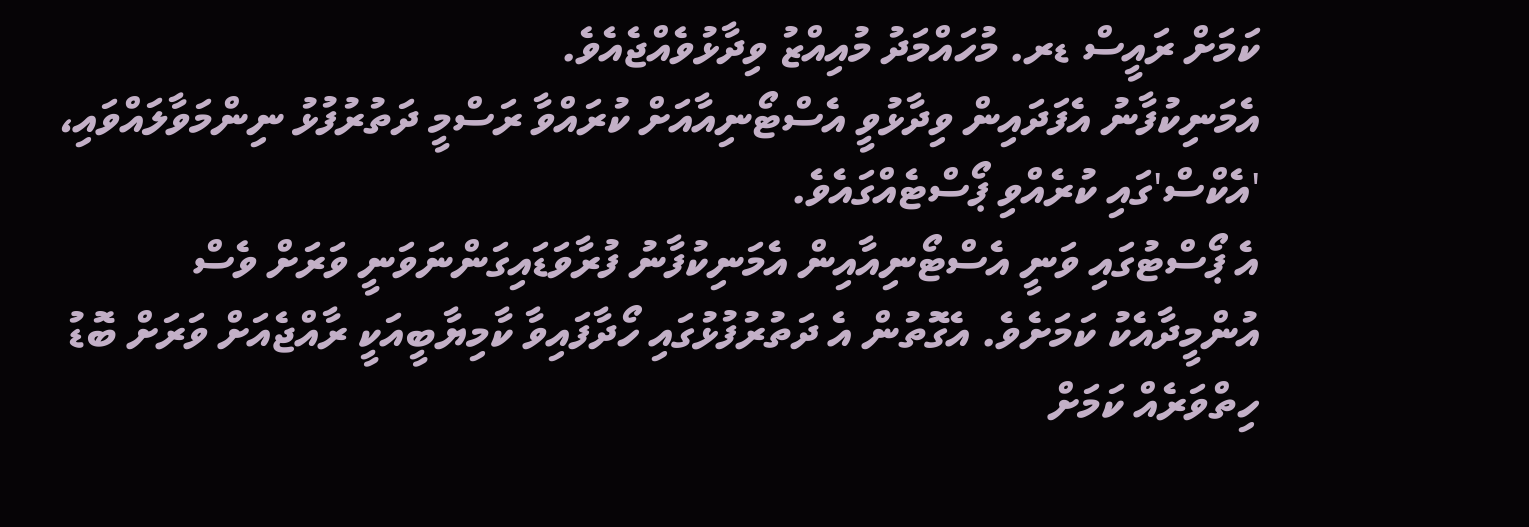ކަމަށް ރައީސް ޑރ. މުހައްމަދު މުއިއްޒު ވިދާޅުވެއްޖެއެވެ.
އެމަނިކުފާނު އެފަދައިން ވިދާޅުވީ އެސްޓޯނިއާއަށް ކުރައްވާ ރަސްމީ ދަތުރުފުޅު ނިންމަވާލައްވައި، 'އެކްސް'ގައި ކުރެއްވި ޕޯސްޓެއްގައެވެ.
އެ ޕޯސްޓުގައި ވަނީ އެސްޓޯނިއާއިން އެމަނިކުފާނު ފުރާވަޑައިގަންނަވަނީ ވަރަށް ވެސް އުންމީދާއެކު ކަމަށެވެ. އެގޮތުން އެ ދަތުރުފުޅުގައި ހޯދާފައިވާ ކާމިޔާބީއަކީ ރާއްޖެއަށް ވަރަށް ބޮޑު ހިތްވަރެއް ކަމަށް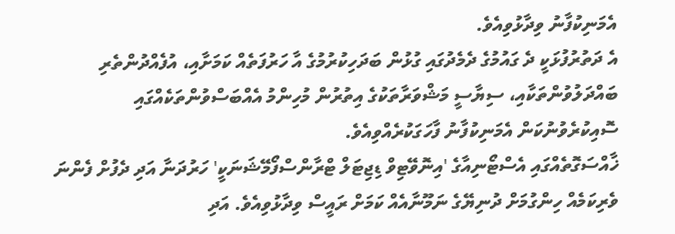އެމަނިކުފާނު ވިދާޅުވިއެވެ.
އެ ދަތުރުފުޅަކީ ދެ ގައުމުގެ ދެމެދުގައި ގުޅުން ބަދަހިކުރުމުގެ އާ ހަރުފަތެއް ކަމަށާއި، އުފެއްދުންތެރި ބައްދަލުވުންތަކާއި، ސިޔާސީ މަޝްވަރާތަކުގެ އިތުރުން މުހިންމު އެއްބަސްވުންތަކެއްގައި ސޮއިކުރެވުނުކަން އެމަނިކުފާނު ފާހަގަކުރެއްވިއެވެ.
ޚާއްސަގޮތެއްގައި އެސްޓޯނިއާގެ 'އިނޮވޭޓިވް ޑިޖިޓަލް ޓްރާންސްފޯމޭޝަނަކީ' ހަރުދަނާ އަދި ދެފުށް ފެންނަ ވެރިކަމެއް ހިންގުމަށް ދުނިޔޭގެ ނަމޫނާއެއް ކަމަށް ރައީސް ވިދާޅުވިއެވެ. އަދި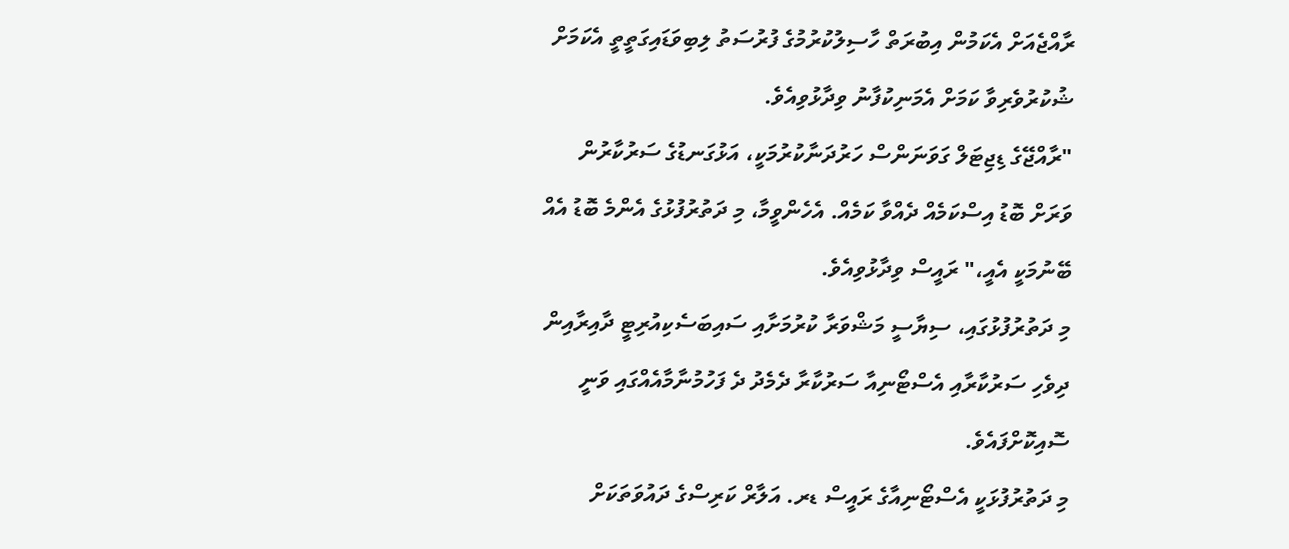ރާއްޖެއަށް އެކަމުން އިބުރަތް ހާސިލުކުރުމުގެ ފުރުސަތު ލިބިވަޑައިގަތީތީ އެކަމަށް ޝުކުރުވެރިވާ ކަމަށް އެމަނިކުފާނު ވިދާޅުވިއެވެ.
"ރާއްޖޭގެ ޑިޖިޓަލް ގަވަނަންސް ހަރުދަނާކުރުމަކީ، އަޅުގަނޑުގެ ސަރުކާރުން ވަރަށް ބޮޑު އިސްކަމެއް ދެއްވާ ކަމެއް. އެހެންވީމާ، މި ދަތުރުފުޅުގެ އެންމެ ބޮޑު އެއް ބޭނުމަކީ އެއީ،" ރައީސް ވިދާޅުވިއެވެ.
މި ދަތުރުފުޅުގައި، ސިޔާސީ މަޝްވަރާ ކުރުމަށާއި ސައިބަސެކިއުރިޓީ ދާއިރާއިން ދިވެހި ސަރުކާރާއި އެސްޓޯނިއާ ސަރުކާރާ ދެމެދު ދެ ފަހުމުނާމާއެއްގައި ވަނީ ސޮއިކޮށްފައެވެ.
މި ދަތުރުފުޅަކީ އެސްޓޯނިއާގެ ރައީސް ޑރ. އަލާރް ކަރިސްގެ ދައުވަތަކަށް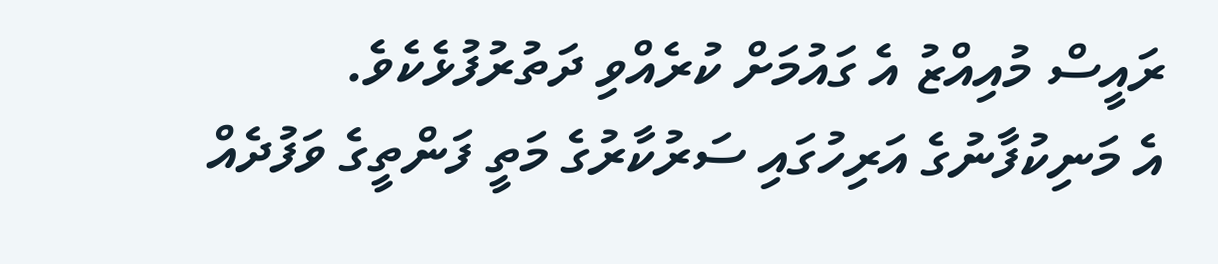ރައީސް މުއިއްޒު އެ ގައުމަށް ކުރެއްވި ދަތުރުފުޅެކެވެ.
އެ މަނިކުފާނުގެ އަރިހުގައި ސަރުކާރުގެ މަތީ ފަންތީގެ ވަފުދެއް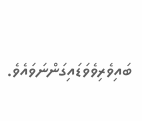ބައިވެރިވެވަޑައިގަންނަވައެވެ.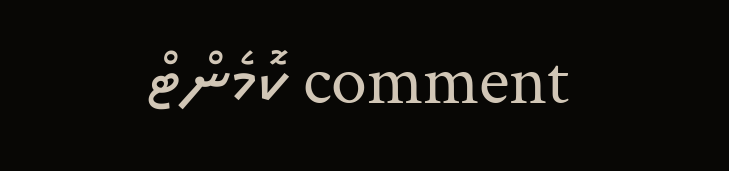comment ކޮމެންޓް